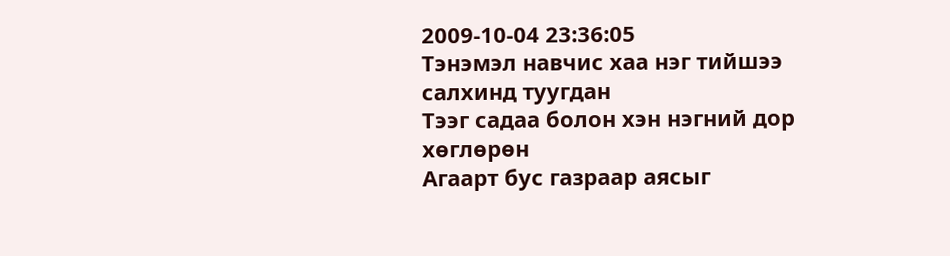2009-10-04 23:36:05
Тэнэмэл навчис хаа нэг тийшээ салхинд туугдан
Тээг садаа болон хэн нэгний дор хөглөрөн
Агаарт бус газраар аясыг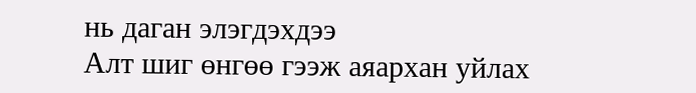нь даган элэгдэхдээ
Алт шиг өнгөө гээж аяархан уйлах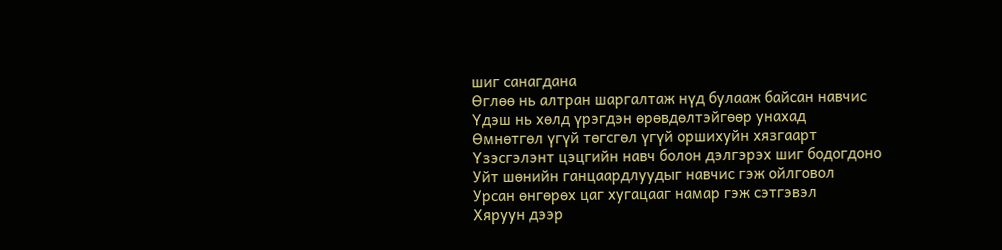шиг санагдана
Өглөө нь алтран шаргалтаж нүд булааж байсан навчис
Үдэш нь хөлд үрэгдэн өрөвдөлтэйгөөр унахад
Өмнөтгөл үгүй төгсгөл үгүй оршихуйн хязгаарт
Үзэсгэлэнт цэцгийн навч болон дэлгэрэх шиг бодогдоно
Уйт шөнийн ганцаардлуудыг навчис гэж ойлговол
Урсан өнгөрөх цаг хугацааг намар гэж сэтгэвэл
Хяруун дээр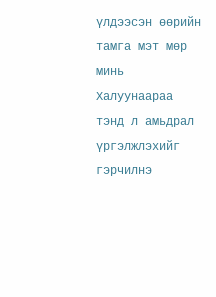үлдээсэн өөрийн тамга мэт мөр минь
Халуунаараа тэнд л амьдрал үргэлжлэхийг гэрчилнэ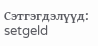Сэтгэгдэлүүд:
setgeld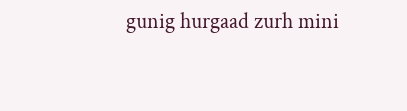gunig hurgaad zurh mini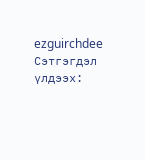ezguirchdee
Сэтгэгдэл үлдээх: